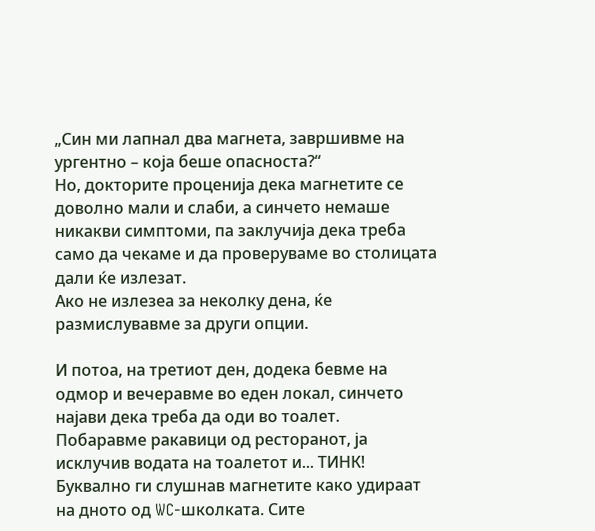„Син ми лапнал два магнета, завршивме на ургентно – која беше опасноста?“
Но, докторите проценија дека магнетите се доволно мали и слаби, а синчето немаше никакви симптоми, па заклучија дека треба само да чекаме и да проверуваме во столицата дали ќе излезат.
Ако не излезеа за неколку дена, ќе размислувавме за други опции.

И потоа, на третиот ден, додека бевме на одмор и вечеравме во еден локал, синчето најави дека треба да оди во тоалет.
Побаравме ракавици од ресторанот, ја исклучив водата на тоалетот и... ТИНК!
Буквално ги слушнав магнетите како удираат на дното од WC-школката. Сите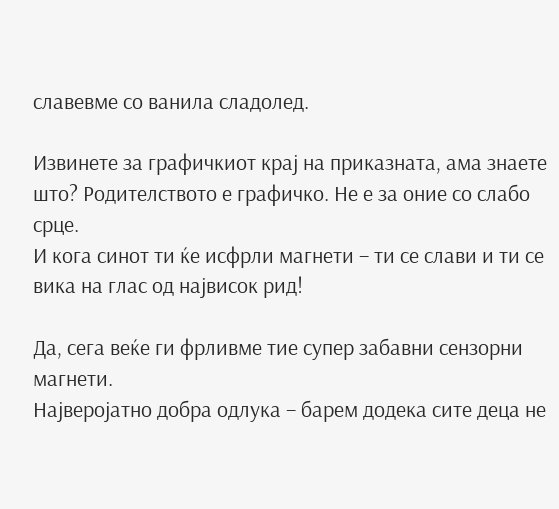славевме со ванила сладолед.

Извинете за графичкиот крај на приказната, ама знаете што? Родителството е графичко. Не е за оние со слабо срце.
И кога синот ти ќе исфрли магнети – ти се слави и ти се вика на глас од највисок рид!

Да, сега веќе ги фрливме тие супер забавни сензорни магнети.
Најверојатно добра одлука – барем додека сите деца не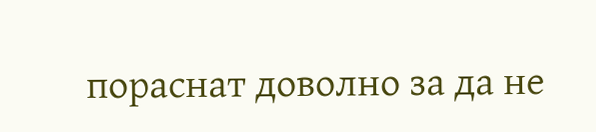пораснат доволно за да не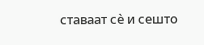ставаат сè и сешто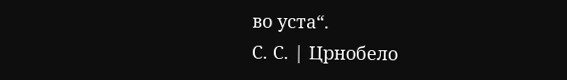во уста“.
С. С. | Црнобело